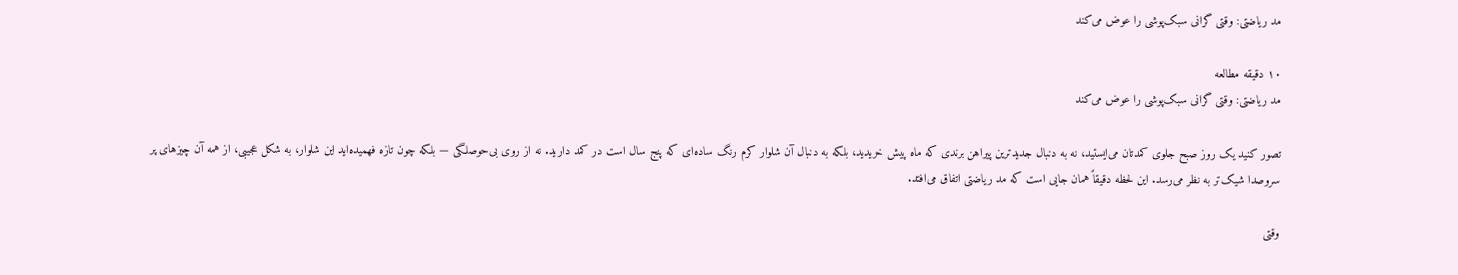مد ریاضتی: وقتی گرانی سبک‌پوشی را عوض می‌کند

۱۰ دقیقه مطالعه
مد ریاضتی: وقتی گرانی سبک‌پوشی را عوض می‌کند

تصور کنید یک روز صبح جلوی کمدتان می‌ایستید، نه به دنبال جدیدترین پیراهن برندی که ماه پیش خریدید، بلکه به دنبال آن شلوار کرم رنگ ساده‌ای که پنج سال است در کمد دارید. نه از روی بی‌حوصلگی — بلکه چون تازه فهمیده‌اید این شلوار، به شکل عجیبی، از همه آن چیزهای پر سروصدا شیک‌تر به نظر می‌رسد. این لحظه دقیقاً همان جایی است که مد ریاضتی اتفاق می‌افتد.

وقتی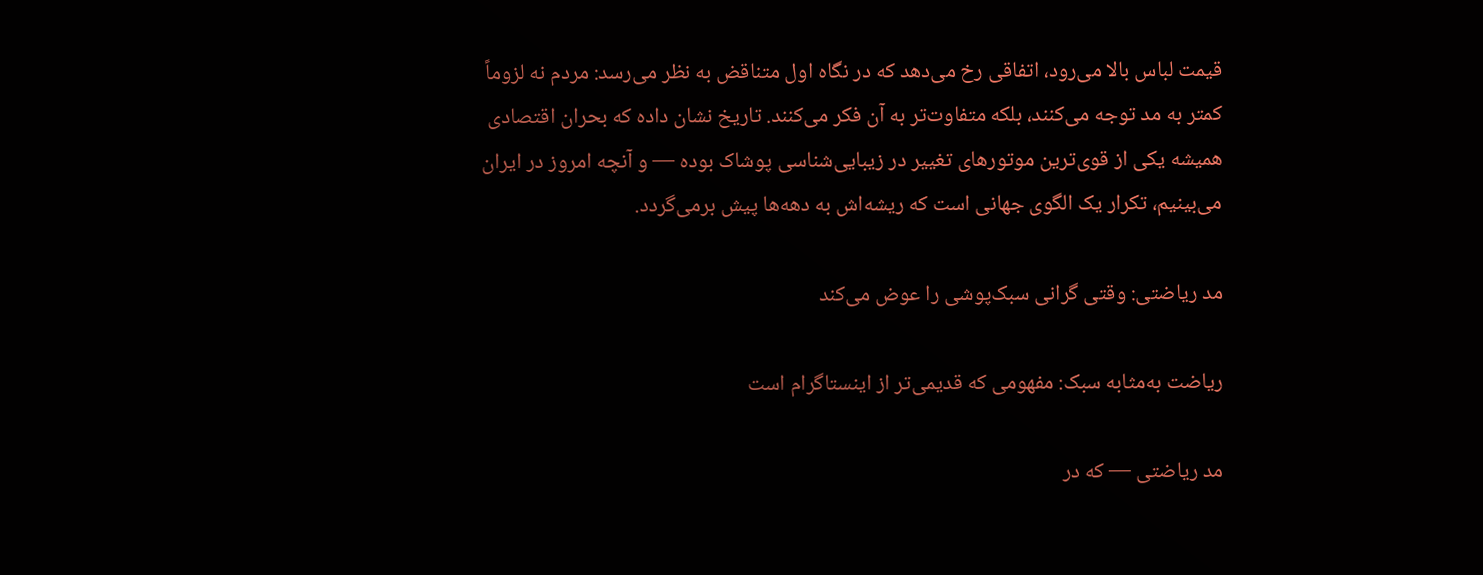قیمت لباس بالا می‌رود، اتفاقی رخ می‌دهد که در نگاه اول متناقض به نظر می‌رسد: مردم نه لزوماً کمتر به مد توجه می‌کنند، بلکه متفاوت‌تر به آن فکر می‌کنند. تاریخ نشان داده که بحران اقتصادی همیشه یکی از قوی‌ترین موتورهای تغییر در زیبایی‌شناسی پوشاک بوده — و آنچه امروز در ایران می‌بینیم، تکرار یک الگوی جهانی است که ریشه‌اش به دهه‌ها پیش برمی‌گردد.

مد ریاضتی: وقتی گرانی سبک‌پوشی را عوض می‌کند

ریاضت به‌مثابه سبک: مفهومی که قدیمی‌تر از اینستاگرام است

مد ریاضتی — که در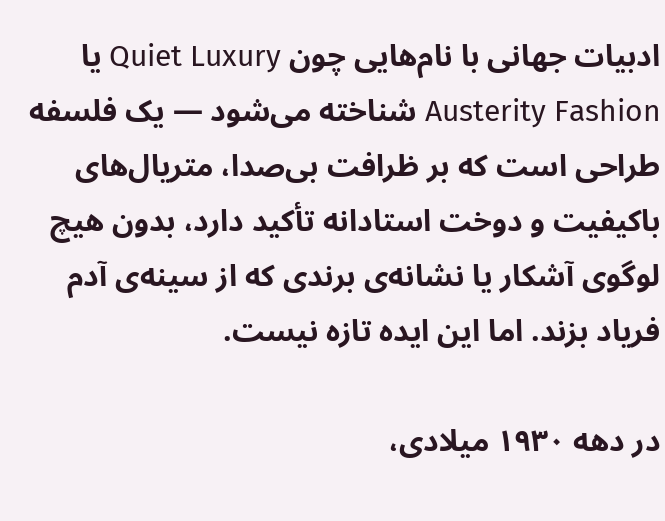ادبیات جهانی با نام‌هایی چون Quiet Luxury یا Austerity Fashion شناخته می‌شود — یک فلسفه طراحی است که بر ظرافت بی‌صدا، متریال‌های باکیفیت و دوخت استادانه تأکید دارد، بدون هیچ لوگوی آشکار یا نشانه‌ی برندی که از سینه‌ی آدم فریاد بزند. اما این ایده تازه نیست.

در دهه ۱۹۳۰ میلادی،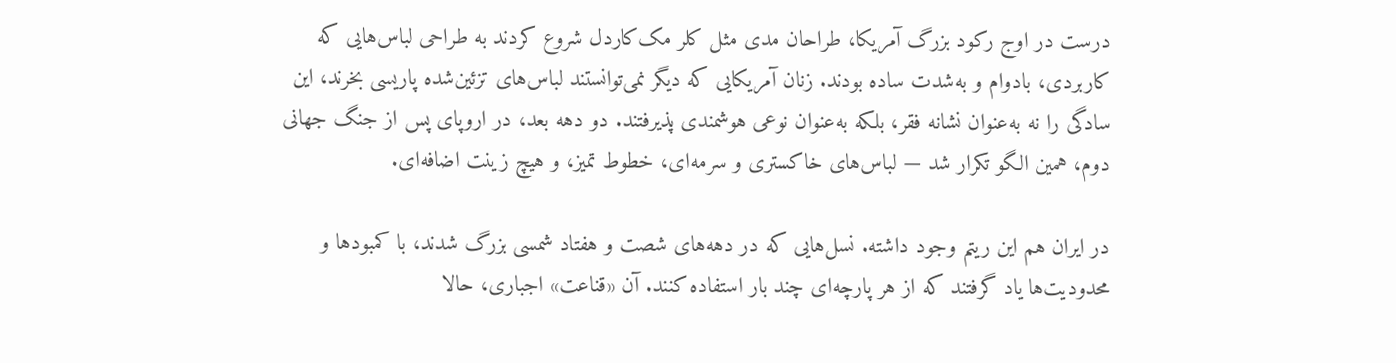درست در اوج رکود بزرگ آمریکا، طراحان مدی مثل کلر مک‌کاردل شروع کردند به طراحی لباس‌هایی که کاربردی، بادوام و به‌شدت ساده بودند. زنان آمریکایی که دیگر نمی‌توانستند لباس‌های تزئین‌شده پاریسی بخرند، این سادگی را نه به‌عنوان نشانه فقر، بلکه به‌عنوان نوعی هوشمندی پذیرفتند. دو دهه بعد، در اروپای پس از جنگ جهانی دوم، همین الگو تکرار شد — لباس‌های خاکستری و سرمه‌ای، خطوط تمیز، و هیچ زینت اضافه‌ای.

در ایران هم این ریتم وجود داشته. نسل‌هایی که در دهه‌های شصت و هفتاد شمسی بزرگ شدند، با کمبودها و محدودیت‌ها یاد گرفتند که از هر پارچه‌ای چند بار استفاده کنند. آن «قناعت» اجباری، حالا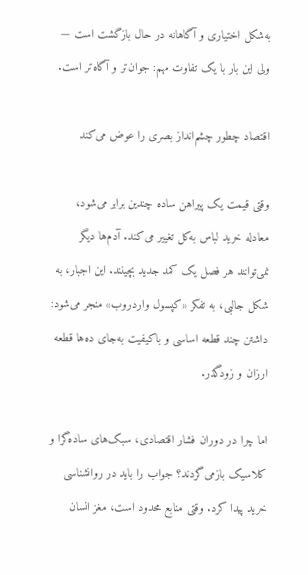به‌شکل اختیاری و آگاهانه در حال بازگشت است — ولی این بار با یک تفاوت مهم: جوان‌تر و آگاه‌تر است.

اقتصاد چطور چشم‌انداز بصری را عوض می‌کند

وقتی قیمت یک پیراهن ساده چندین برابر می‌شود، معادله خرید لباس به‌کل تغییر می‌کند. آدم‌ها دیگر نمی‌توانند هر فصل یک کمد جدید بچینند. این اجبار، به شکل جالبی، به تفکر «کپسول واردروب» منجر می‌شود: داشتن چند قطعه اساسی و باکیفیت به‌جای ده‌ها قطعه ارزان و زودگذر.

اما چرا در دوران فشار اقتصادی، سبک‌های ساده‌گرا و کلاسیک بازمی‌گردند؟ جواب را باید در روانشناسی خرید پیدا کرد. وقتی منابع محدود است، مغز انسان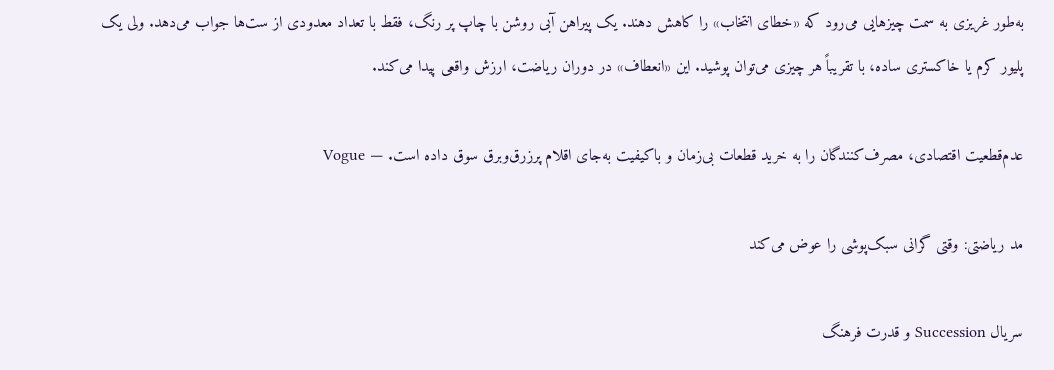به‌طور غریزی به سمت چیزهایی می‌رود که «خطای انتخاب» را کاهش دهند. یک پیراهن آبی روشن با چاپ پر رنگ، فقط با تعداد معدودی از ست‌ها جواب می‌دهد. ولی یک پلیور کرم یا خاکستری ساده، با تقریباً هر چیزی می‌توان پوشید. این «انعطاف» در دوران ریاضت، ارزش واقعی پیدا می‌کند.

عدم‌قطعیت اقتصادی، مصرف‌کنندگان را به خرید قطعات بی‌زمان و باکیفیت به‌جای اقلام پرزرق‌وبرق سوق داده است. — Vogue

مد ریاضتی: وقتی گرانی سبک‌پوشی را عوض می‌کند

سریال Succession و قدرت فرهنگ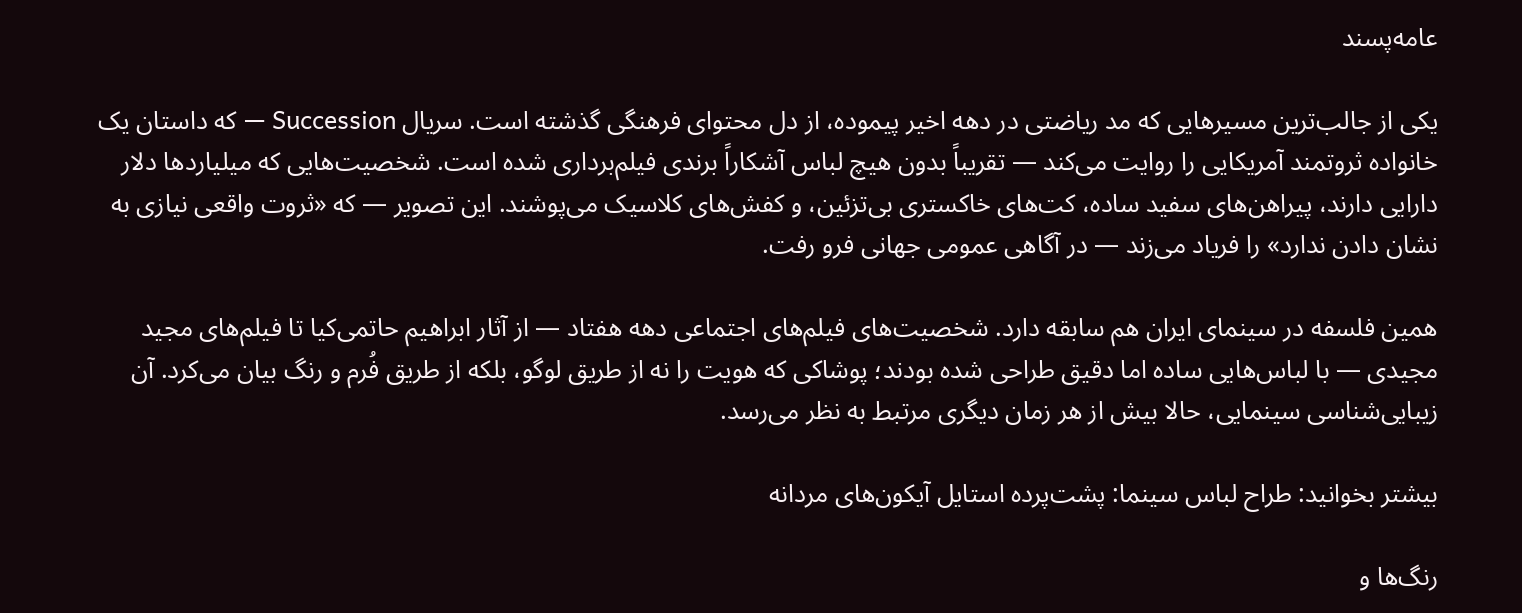عامه‌پسند

یکی از جالب‌ترین مسیرهایی که مد ریاضتی در دهه اخیر پیموده، از دل محتوای فرهنگی گذشته است. سریال Succession — که داستان یک خانواده ثروتمند آمریکایی را روایت می‌کند — تقریباً بدون هیچ لباس آشکاراً برندی فیلم‌برداری شده است. شخصیت‌هایی که میلیاردها دلار دارایی دارند، پیراهن‌های سفید ساده، کت‌های خاکستری بی‌تزئین، و کفش‌های کلاسیک می‌پوشند. این تصویر — که «ثروت واقعی نیازی به نشان دادن ندارد» را فریاد می‌زند — در آگاهی عمومی جهانی فرو رفت.

همین فلسفه در سینمای ایران هم سابقه دارد. شخصیت‌های فیلم‌های اجتماعی دهه هفتاد — از آثار ابراهیم حاتمی‌کیا تا فیلم‌های مجید مجیدی — با لباس‌هایی ساده اما دقیق طراحی شده بودند؛ پوشاکی که هویت را نه از طریق لوگو، بلکه از طریق فُرم و رنگ بیان می‌کرد. آن زیبایی‌شناسی سینمایی، حالا بیش از هر زمان دیگری مرتبط به نظر می‌رسد.

بیشتر بخوانید: طراح لباس سینما: پشت‌پرده استایل آیکون‌های مردانه

رنگ‌ها و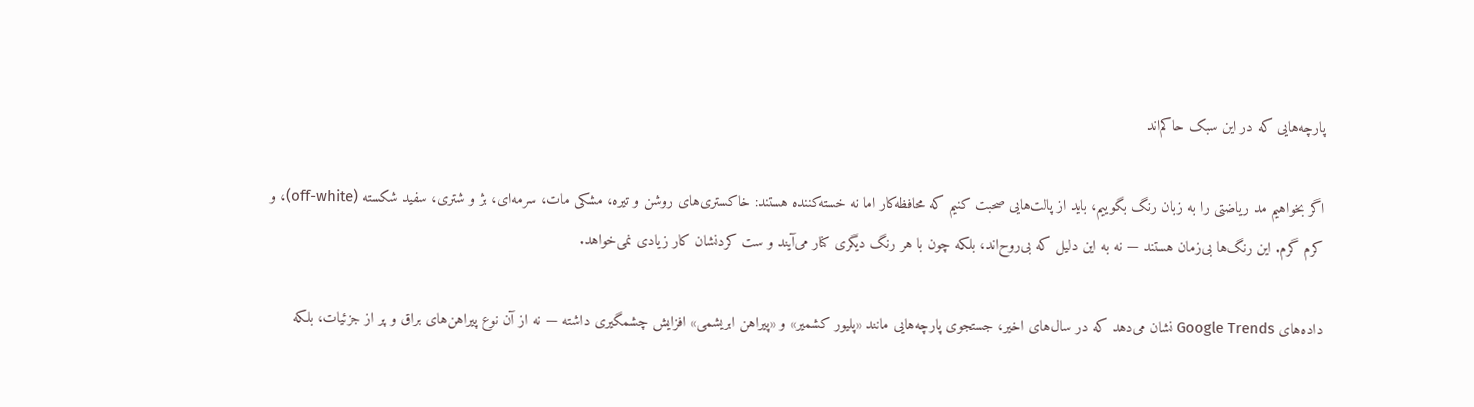پارچه‌هایی که در این سبک حاکم‌اند

اگر بخواهیم مد ریاضتی را به زبان رنگ بگوییم، باید از پالت‌هایی صحبت کنیم که محافظه‌کار اما نه خسته‌کننده هستند: خاکستری‌های روشن و تیره، مشکی مات، سرمه‌ای، بژ و شتری، سفید شکسته (off-white)، و کرم گرم. این رنگ‌ها بی‌زمان هستند — نه به این دلیل که بی‌روح‌اند، بلکه چون با هر رنگ دیگری کنار می‌آیند و ست کردنشان کار زیادی نمی‌خواهد.

داده‌های Google Trends نشان می‌دهد که در سال‌های اخیر، جستجوی پارچه‌هایی مانند «پلیور کشمیر» و «پیراهن ابریشمی» افزایش چشمگیری داشته — نه از آن نوع پیراهن‌های براق و پر از جزئیات، بلکه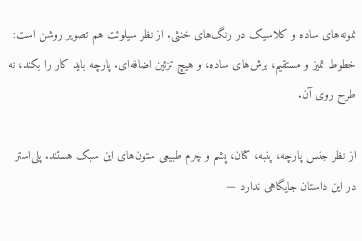نمونه‌های ساده و کلاسیک در رنگ‌های خنثی. از نظر سیلوئت هم تصویر روشن است: خطوط تمیز و مستقیم، برش‌های ساده، و هیچ تزئین اضافه‌ای. پارچه باید کار را بکند، نه طرح روی آن.

از نظر جنس پارچه، پنبه، کتان، پشم و چرم طبیعی ستون‌های این سبک هستند. پلی‌استر در این داستان جایگاهی ندارد —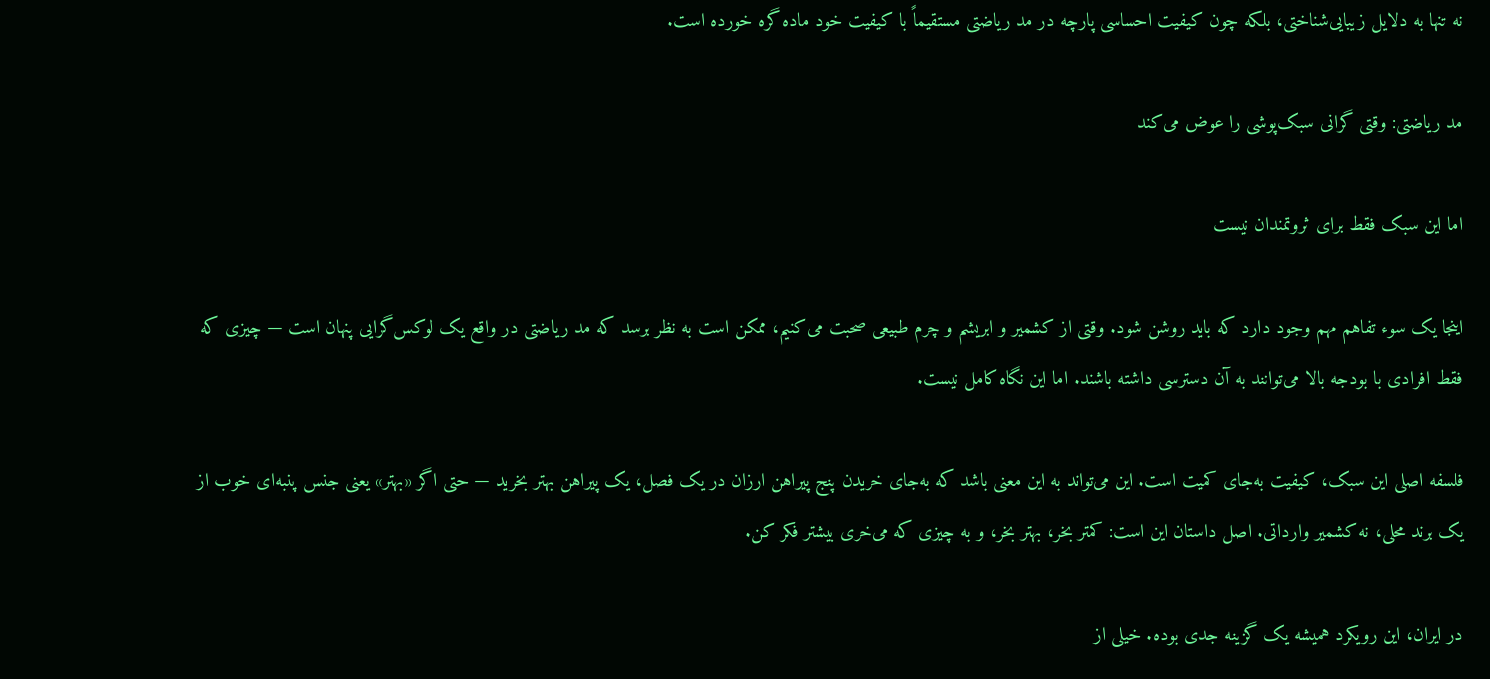نه تنها به دلایل زیبایی‌شناختی، بلکه چون کیفیت احساسی پارچه در مد ریاضتی مستقیماً با کیفیت خود ماده گره خورده است.

مد ریاضتی: وقتی گرانی سبک‌پوشی را عوض می‌کند

اما این سبک فقط برای ثروتمندان نیست

اینجا یک سوء تفاهم مهم وجود دارد که باید روشن شود. وقتی از کشمیر و ابریشم و چرم طبیعی صحبت می‌کنیم، ممکن است به نظر برسد که مد ریاضتی در واقع یک لوکس‌گرایی پنهان است — چیزی که فقط افرادی با بودجه بالا می‌توانند به آن دسترسی داشته باشند. اما این نگاه کامل نیست.

فلسفه اصلی این سبک، کیفیت به‌جای کمیت است. این می‌تواند به این معنی باشد که به‌جای خریدن پنج پیراهن ارزان در یک فصل، یک پیراهن بهتر بخرید — حتی اگر «بهتر» یعنی جنس پنبه‌ای خوب از یک برند محلی، نه کشمیر وارداتی. اصل داستان این است: کمتر بخر، بهتر بخر، و به چیزی که می‌خری بیشتر فکر کن.

در ایران، این رویکرد همیشه یک گزینه جدی بوده. خیلی از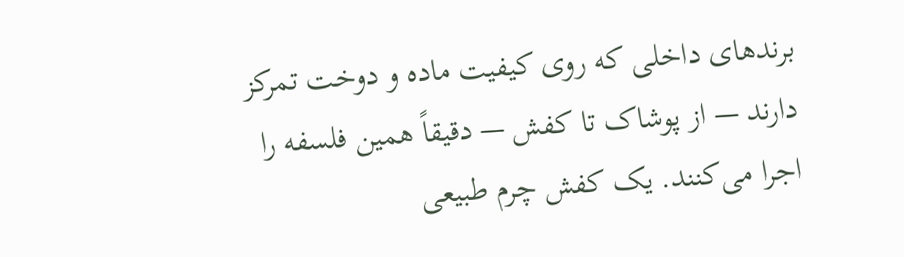برندهای داخلی که روی کیفیت ماده و دوخت تمرکز دارند — از پوشاک تا کفش — دقیقاً همین فلسفه را اجرا می‌کنند. یک کفش چرم طبیعی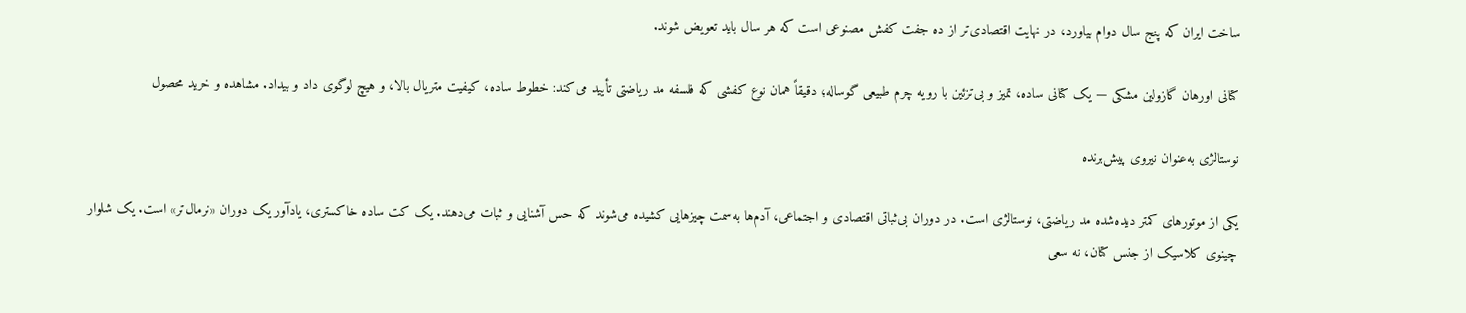ساخت ایران که پنج سال دوام بیاورد، در نهایت اقتصادی‌تر از ده جفت کفش مصنوعی است که هر سال باید تعویض شوند.

کتانی اورهان گازولین مشکی — یک کتانی ساده، تمیز و بی‌تزئین با رویه چرم طبیعی گوساله؛ دقیقاً همان نوع کفشی که فلسفه مد ریاضتی تأیید می‌کند: خطوط ساده، کیفیت متریال بالا، و هیچ لوگوی داد و بیداد. مشاهده و خرید محصول

نوستالژی به‌عنوان نیروی پیش‌برنده

یکی از موتورهای کمتر دیده‌شده مد ریاضتی، نوستالژی است. در دوران بی‌ثباتی اقتصادی و اجتماعی، آدم‌ها به‌سمت چیزهایی کشیده می‌شوند که حس آشنایی و ثبات می‌دهند. یک کت ساده خاکستری، یادآور یک دوران «نرمال‌تر» است. یک شلوار چینوی کلاسیک از جنس کتان، نه سعی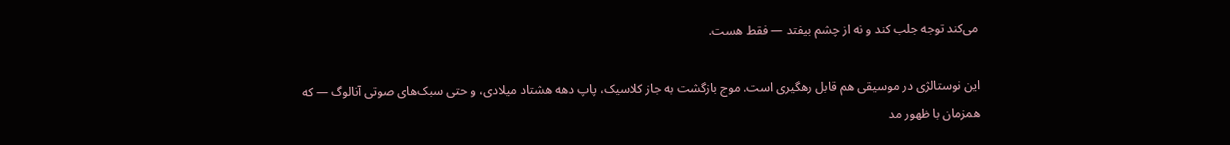می‌کند توجه جلب کند و نه از چشم بیفتد — فقط هست.

این نوستالژی در موسیقی هم قابل رهگیری است. موج بازگشت به جاز کلاسیک، پاپ دهه هشتاد میلادی، و حتی سبک‌های صوتی آنالوگ — که همزمان با ظهور مد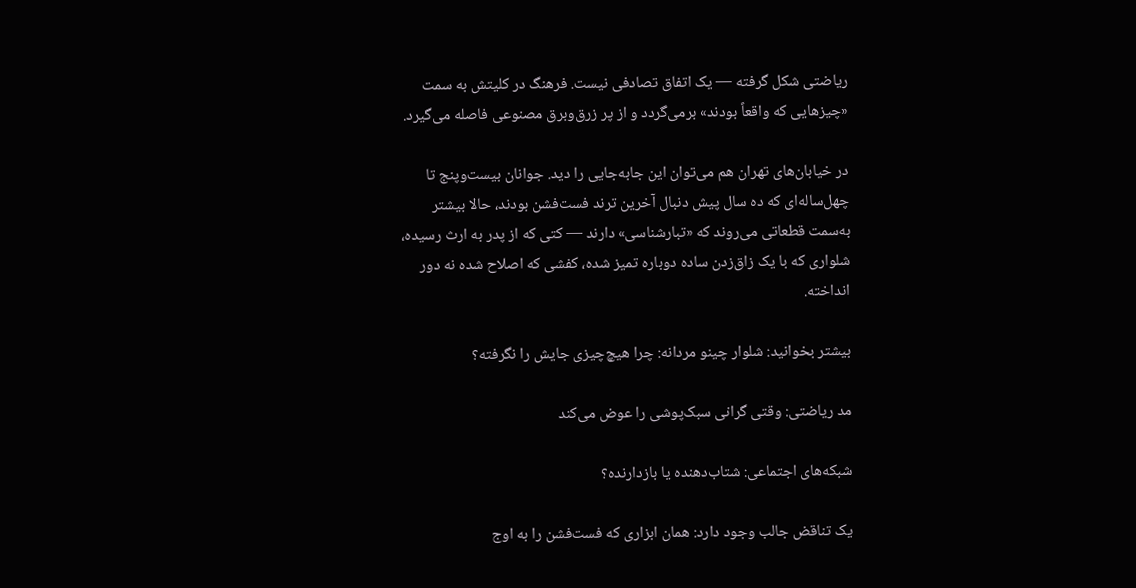ریاضتی شکل گرفته — یک اتفاق تصادفی نیست. فرهنگ در کلیتش به سمت «چیزهایی که واقعاً بودند» برمی‌گردد و از پر زرق‌وبرق مصنوعی فاصله می‌گیرد.

در خیابان‌های تهران هم می‌توان این جابه‌جایی را دید. جوانان بیست‌وپنج تا چهل‌ساله‌ای که ده سال پیش دنبال آخرین ترند فست‌فشن بودند، حالا بیشتر به‌سمت قطعاتی می‌روند که «تبارشناسی» دارند — کتی که از پدر به ارث رسیده، شلواری که با یک زاق‌زدن ساده دوباره تمیز شده، کفشی که اصلاح شده نه دور انداخته.

بیشتر بخوانید: شلوار چینو مردانه: چرا هیچ‌چیزی جایش را نگرفته؟

مد ریاضتی: وقتی گرانی سبک‌پوشی را عوض می‌کند

شبکه‌های اجتماعی: شتاب‌دهنده یا بازدارنده؟

یک تناقض جالب وجود دارد: همان ابزاری که فست‌فشن را به اوج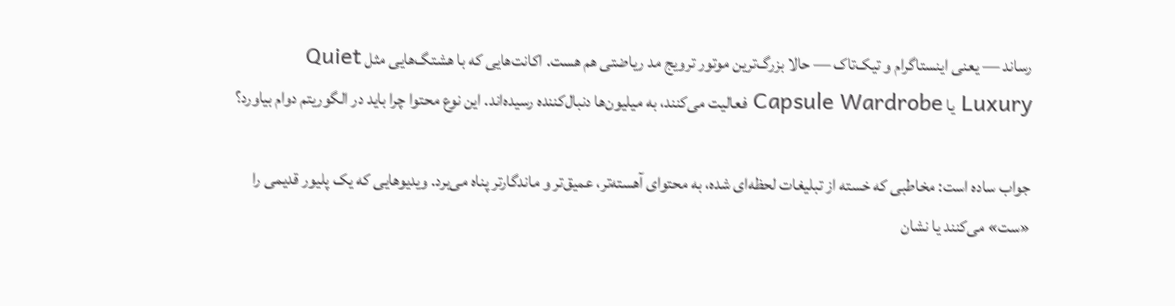رساند — یعنی اینستاگرام و تیک‌تاک — حالا بزرگ‌ترین موتور ترویج مد ریاضتی هم هست. اکانت‌هایی که با هشتگ‌هایی مثل Quiet Luxury یا Capsule Wardrobe فعالیت می‌کنند، به میلیون‌ها دنبال‌کننده رسیده‌اند. این نوع محتوا چرا باید در الگوریتم دوام بیاورد؟

جواب ساده است: مخاطبی که خسته از تبلیغات لحظه‌ای شده، به محتوای آهسته‌تر، عمیق‌تر و ماندگارتر پناه می‌برد. ویدیوهایی که یک پلیور قدیمی را «ست» می‌کنند یا نشان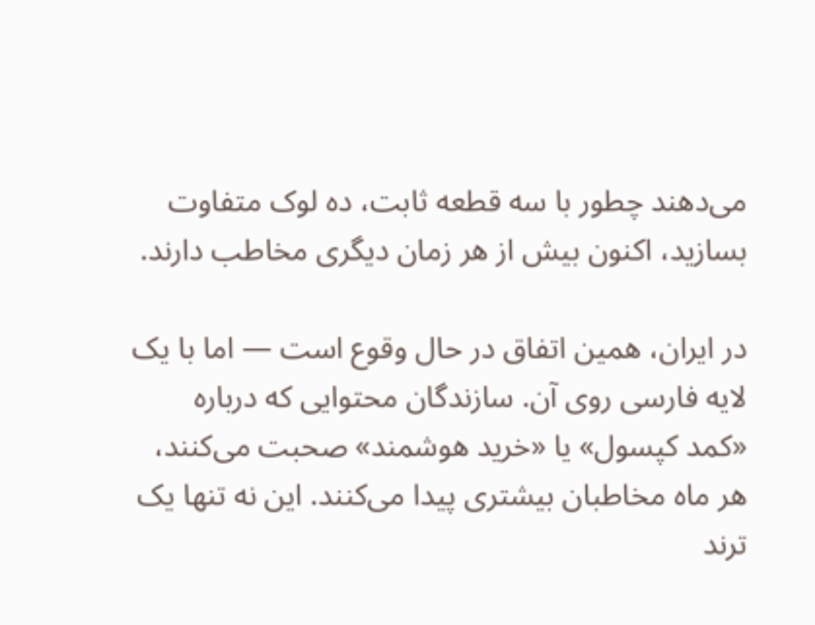می‌دهند چطور با سه قطعه ثابت، ده لوک متفاوت بسازید، اکنون بیش از هر زمان دیگری مخاطب دارند.

در ایران، همین اتفاق در حال وقوع است — اما با یک لایه فارسی روی آن. سازندگان محتوایی که درباره «کمد کپسول» یا «خرید هوشمند» صحبت می‌کنند، هر ماه مخاطبان بیشتری پیدا می‌کنند. این نه تنها یک ترند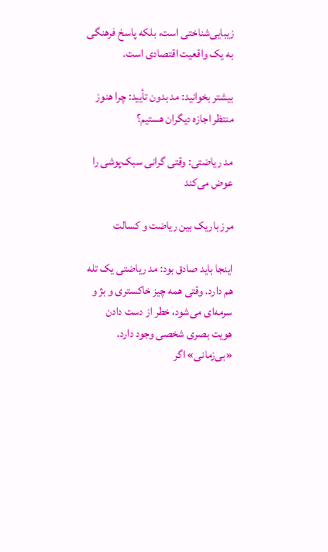زیبایی‌شناختی است، بلکه پاسخ فرهنگی به یک واقعیت اقتصادی است.

بیشتر بخوانید: مد بدون تأیید: چرا هنوز منتظر اجازه دیگران هستیم؟

مد ریاضتی: وقتی گرانی سبک‌پوشی را عوض می‌کند

مرز باریک بین ریاضت و کسالت

اینجا باید صادق بود: مد ریاضتی یک تله هم دارد. وقتی همه چیز خاکستری و بژ و سرمه‌ای می‌شود، خطر از دست دادن هویت بصری شخصی وجود دارد. «بی‌زمانی» اگر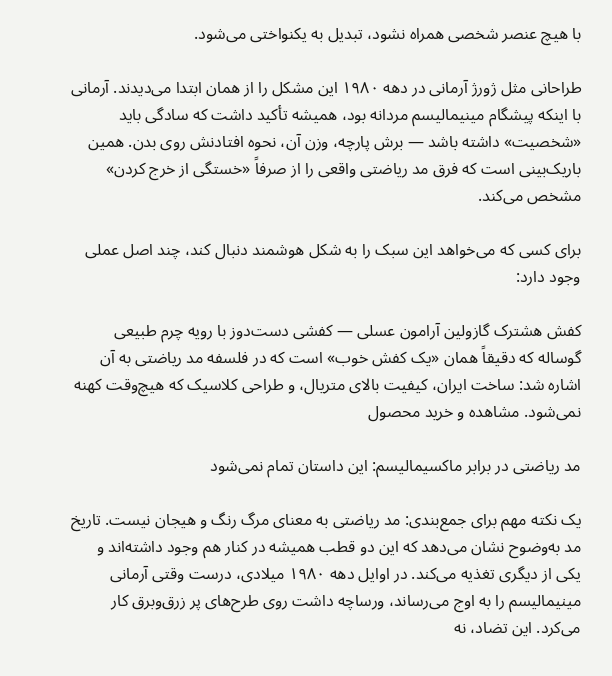با هیچ عنصر شخصی همراه نشود، تبدیل به یکنواختی می‌شود.

طراحانی مثل ژورژ آرمانی در دهه ۱۹۸۰ این مشکل را از همان ابتدا می‌دیدند. آرمانی با اینکه پیشگام مینیمالیسم مردانه بود، همیشه تأکید داشت که سادگی باید «شخصیت» داشته باشد — برش پارچه، وزن آن، نحوه افتادنش روی بدن. همین باریک‌بینی است که فرق مد ریاضتی واقعی را از صرفاً «خستگی از خرج کردن» مشخص می‌کند.

برای کسی که می‌خواهد این سبک را به شکل هوشمند دنبال کند، چند اصل عملی وجود دارد:

کفش هشترک گازولین آرامون عسلی — کفشی دست‌دوز با رویه چرم طبیعی گوساله که دقیقاً همان «یک کفش خوب» است که در فلسفه مد ریاضتی به آن اشاره شد: ساخت ایران، کیفیت بالای متریال، و طراحی کلاسیک که هیچ‌وقت کهنه نمی‌شود. مشاهده و خرید محصول

مد ریاضتی در برابر ماکسیمالیسم: این داستان تمام نمی‌شود

یک نکته مهم برای جمع‌بندی: مد ریاضتی به معنای مرگ رنگ و هیجان نیست. تاریخ مد به‌وضوح نشان می‌دهد که این دو قطب همیشه در کنار هم وجود داشته‌اند و یکی از دیگری تغذیه می‌کند. در اوایل دهه ۱۹۸۰ میلادی، درست وقتی آرمانی مینیمالیسم را به اوج می‌رساند، ورساچه داشت روی طرح‌های پر زرق‌وبرق کار می‌کرد. این تضاد، نه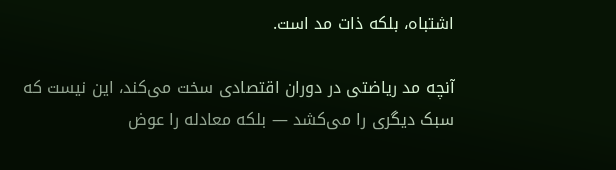اشتباه، بلکه ذات مد است.

آنچه مد ریاضتی در دوران اقتصادی سخت می‌کند، این نیست که سبک دیگری را می‌کشد — بلکه معادله را عوض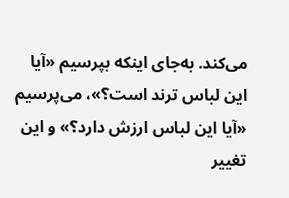می‌کند. به‌جای اینکه بپرسیم «آیا این لباس ترند است؟»، می‌پرسیم «آیا این لباس ارزش دارد؟» و این تغییر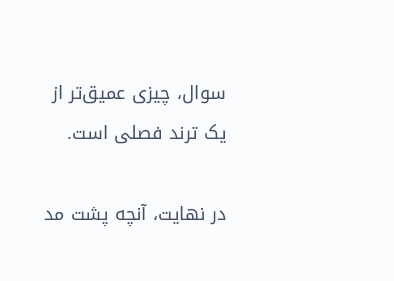سوال، چیزی عمیق‌تر از یک ترند فصلی است.

در نهایت، آنچه پشت مد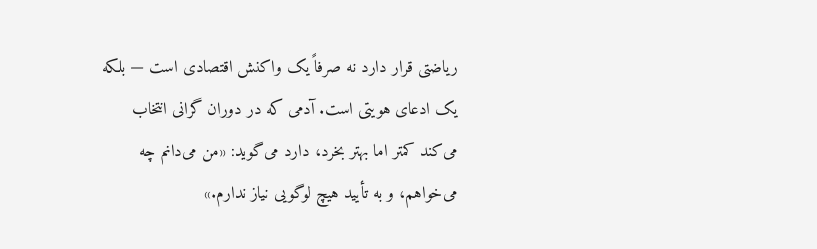ریاضتی قرار دارد نه صرفاً یک واکنش اقتصادی است — بلکه یک ادعای هویتی است. آدمی که در دوران گرانی انتخاب می‌کند کمتر اما بهتر بخرد، دارد می‌گوید: «من می‌دانم چه می‌خواهم، و به تأیید هیچ لوگویی نیاز ندارم.»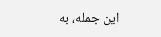این جمله، به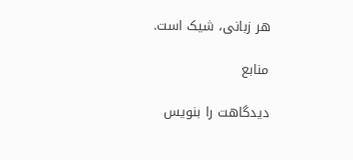هر زبانی، شیک است.

منابع

دیدگاهت را بنویس